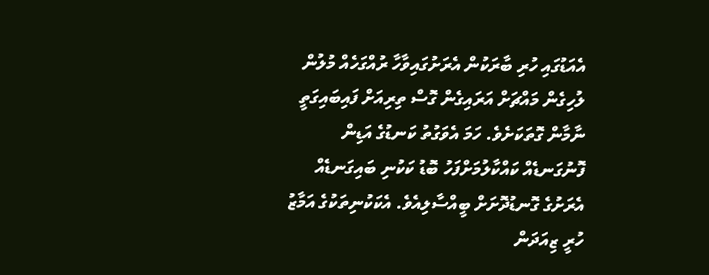އެއަޑުގައި ހުރި ބާރަކުން އެރަށުގައިވާހާ ރުއްގަހެއް މުލުން ލުހިގެން މައްޗަށް އަރައިގެން ގޮސް ތިރިއަށް ފައިބައިގަތީ ނާމާން ގޮތަކަށެވެ. ހަމަ އެވަގުތު ކަނޑުގެ އަޑިން ފޮނުގަނޑެއް ކައްކާލުމަށްފަހު ބޮޑު ކަކުނި ބައިގަނޑެއް އެރަށުގެ ގޮނޑުދޮށަށް ބީއްސާލިއެވެ. އެކަކުނިތަކުގެ އަމާޒު ހުރީ ޒިއަދަން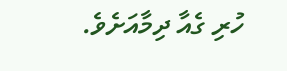ހުރި ގެއާ ދިމާއަށެވެ.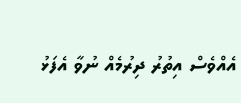އެއްވެސް އިތުރު ދިރުމެއް ނުވާ އެފަޅު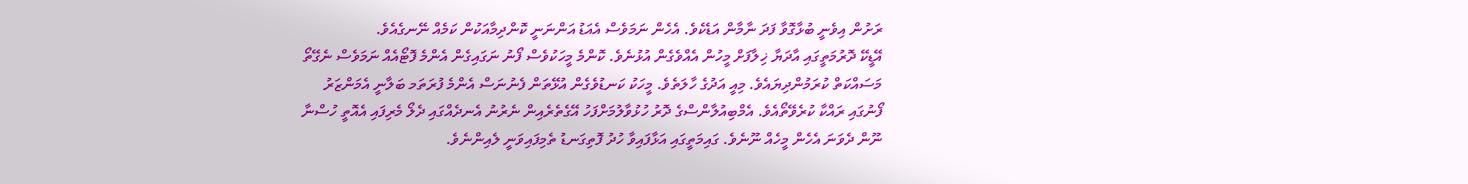ރަށުން އިވެނީ ބުޅާގޮވާ ފަދަ ނާމާން އަޑެކެވެ. އެހެން ނަމަވެސް އެއަޑު އަންނަނީ ކޮންދިމާއަކުން ކަމެއް ނޭނގެއެވެ.
އޭޑީކޭ ދޮރުމަތީގައި އާދަޔާ ޚިލާފަށް މީހުން އެއްވެގެން އުޅުނެވެ. ކޮންމެ މީހަކުވެސް ފޯނު ނަގައިގެން އެންމެ ފޮޓޯއެއް ނަމަވެސް ނެގޭތޯ މަސައްކަތް ކުރަމުންދިޔައެވެ. މިއީ އަދުގެ ހާލަތެވެ. މީހަކު ކަނޑުވެގެން އުޅޭތަން ފެނުނަސް އެންމެ ފުރަތަމ ބަލާނީ އެމަންޒަރު ފޯނުގައި ރައްކާ ކުރެވޭތޯއެވެ. އެމްބިއުލާންސްގެ ދޮރު ހުޅުވާލުމަށްފަހު އޭގެތެރެއިން ނެރުނު އެނދެއްގައި ދެލޯ މެރިފައި އެއޮތީ ހުސްނާ ނޫން ދެވަނަ އެހެން މީހެއް ނޫނެވެ. ގައިމަތީގައި އަޅާފައިވާ ހުދު ފޮތިގަނޑު ތެމިފައިވަނީ ލެއިންނެވެ.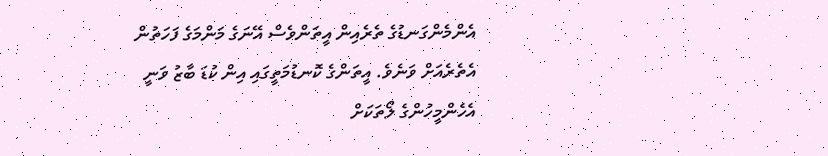އެންމެންގަނޑުގެ ތެރެއިން އީތަންވެސް އޭނަގެ މަންމަގެ ފަހަތުން އެތެރެއަށް ވަނެވެ. އީތަންގެ ކޮނޑުމަތީގައި އިން ކުޑަ ބާޒު ވަނީ އެހެންމީހުންގެ ލޯތަކަށް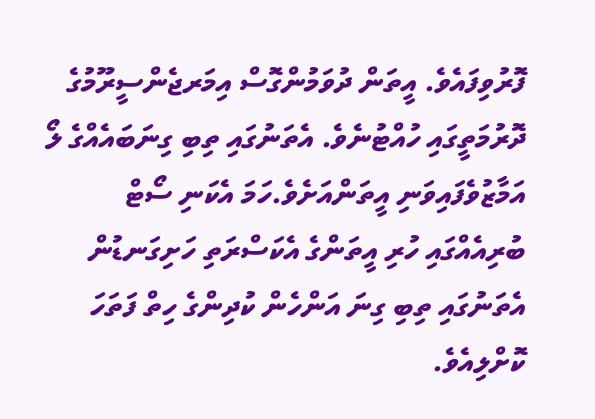ފޮރުވިފައެވެ. އީތަން ދުވަމުންގޮސް އިމަރޖެންސީރޫމުގެ ދޮރުމަތީގައި ހުއްޓުނެވެ. އެތަނުގައި ތިބި ގިނަބައެއްގެ ލޯ އަމާޒުވެފައިވަނި އީތަންއަށެވެ.ހަމަ އެކަނި ސޯޓް ބުރިއެއްގައި ހުރި އީތަންގެ އެކަސްރަތި ހަށިގަނޑުން އެތަނުގައި ތިބި ގިނަ އަންހެން ކުދިންގެ ހިތް ފަތަހަ ކޮށްލިއެވެ.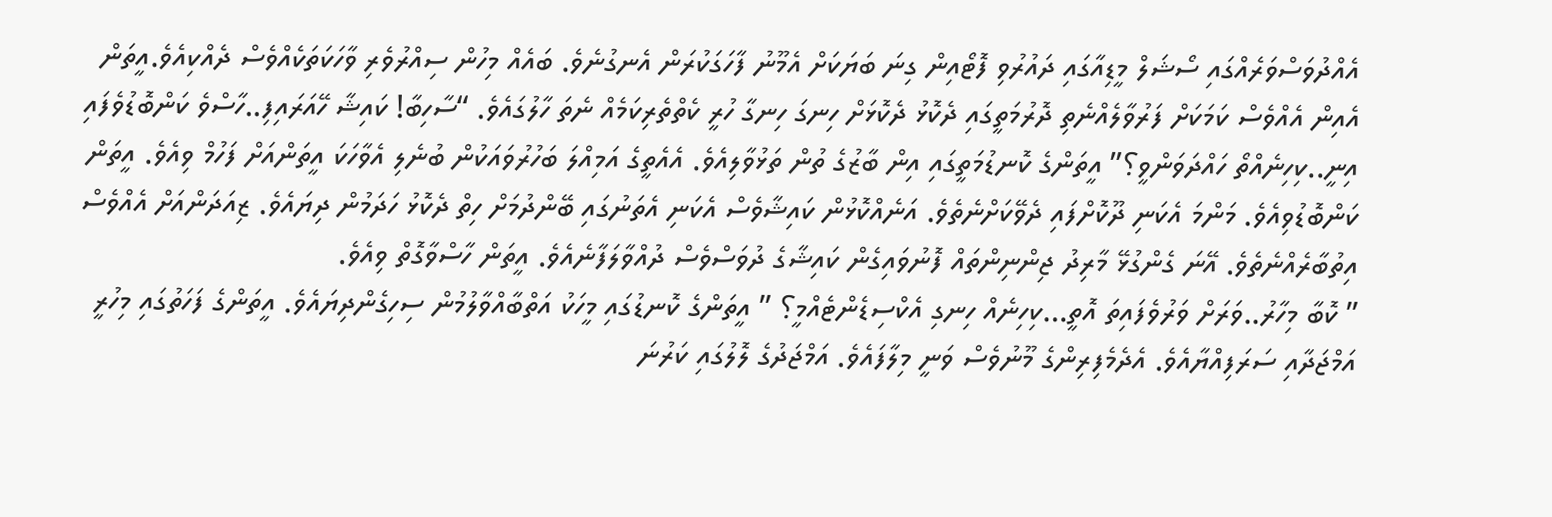އެއްދުވަސްވަރެއްގައި ސޯޝަލް މީޑިއާގައި ދައުރުވި ފޮޓޯއިން ގިނަ ބަޔަކަށް އެމޫނު ފާހަގަކުރަން އެނގުނެވެ. ބައެއް މިހުން ސިއްރުވެރި ވާހަކަތަކެއްވެސް ދެއްކިއެވެ.އީތަން އެއިން އެއްވެސް ކަމަކަށް ފަރުވާލެއްނެތި ދޮރުމަތީގައި ދެކޮޅު ދެކޮޅަށް ހިނގަ ހިނގާ ހުރީ ކެތްތެރިކަމެއް ނެތަ ހާލުގައެވެ. “ސާހިބާ! ކައިޝާ ހޭއަރައިފި..ހާސްވެ ކަންބޮޑުވެފައި އިނީ..ކިހިނެއްތޯ ހައްދަވަންވީ؟” އީތަންގެ ކޮނޑުމަތީގައި އިން ބާޒުގެ ތުން ތަޅުވާލިއެވެ. އެއެތީގެ އަމިއްލަ ބަހުރުވައަކުން ބުނެލި އެވާހަކަ އީތަންއަށް ފަހުމް ވިއެވެ. އީތަން ކަންބޮޑުވިއެވެ. މަންމަ އެކަނި ދޫކޮށްފައި ދެވޭކަށްނެތެވެ. އަނެއްކޮޅުން ކައިޝާވެސް އެކަނި އެތަނުގައި ބޭންދުމަށް ހިތް ދެކޮޅު ހަދަމުން ދިޔައެވެ. ޒިއަދަންއަށް އެއްވެސް އިތުބާރެއްނެތެވެ. އޭނަ ގެންގުޅޭ މާރިދު ޖިންނިންތައް ފޮނުވައިގެން ކައިޝާގެ ދުވަސްވެސް ދުއްވާލަފާނެއެވެ. އީތަން ހާސްވާގޮތް ވިއެވެ.
” ކޮބާ މިހާރު..ވަރަށް ވަރުވެފައިތަ އޮތީ…ކިހިނެއް ހިނގި އެކްސިޑެންޓެއްމީ؟ ” އީތަންގެ ކޮނޑުގައި މީހަކު އަތްބާއްވާލުމުން ސިހިގެންދިޔައެވެ. އީތަންގެ ފަހަތުގައި މިހުރީ އަމްޖަދާއި ސަރަފިއްޔާއެވެ. އެދެމެފިރިންގެ މޫނުވެސް ވަނީ މިލާފައެވެ. އަމްޖަދުގެ ލޮލުގައި ކަރުނަ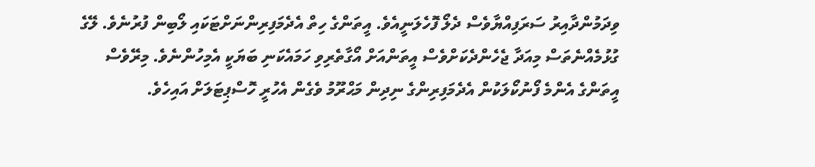ވިދަމުންދާއިރު ސަރަފިއްޔާވެސް ދެލޯ ފޮހެލަނީއެވެ. އީތަންގެ ހިތް އެދެމަފިރިންނަށްޓަކައި ލޯބިން ފުރުނެވެ. ލޭގެ ގުޅުމެއްނެތަސް މިއަދާ ޖެހެންދެކަށްވެސް އީތަންއަށް އޯގާތެރިވި ހަމައެކަނި ބަޔަކީ އެމިހުންނެވެ. މިރޭވެސް އީތަންގެ އެންމެ ފޯނުކޯލަކުން އެދެމަފިރިންގެ ނިދިން މަޙްރޫމު ވެގެން އެހުރީ ހޮސްޕިޓަލަށް އައިހެވެ.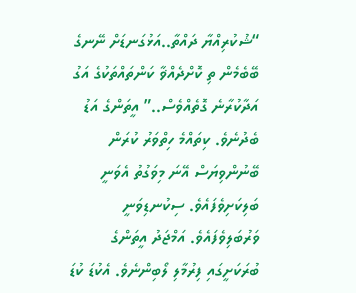“ޝުކުރިއްޔާ ދައްތާ..އަޅުގަނޑަށް ނޭނގެ ބޭބެމެން ތި ކޮށްދެއްޥާ ކަންތައްތަކުގެ އަގު އަދާކުރާނެ ގޮތެއްވެސް..” އީތަންގެ އަޑު ބެދުނެވެ. ކިތައްމެ ހިތްވަރު ކުރަން ބޭނުންވިޔަސް އޭނަ މިވަގުތު އެވަނީ ބަލިކަށިވެފައެވެ. ސިކުނޑިވަނީ ވަރުބަލިވެފައެވެ. އަމްޖަދު އީތަންގެ ބުރަކަށީގައި ފިރުމާލި ލޯބިންނެވެ. އެކުޑަ ކުޑަ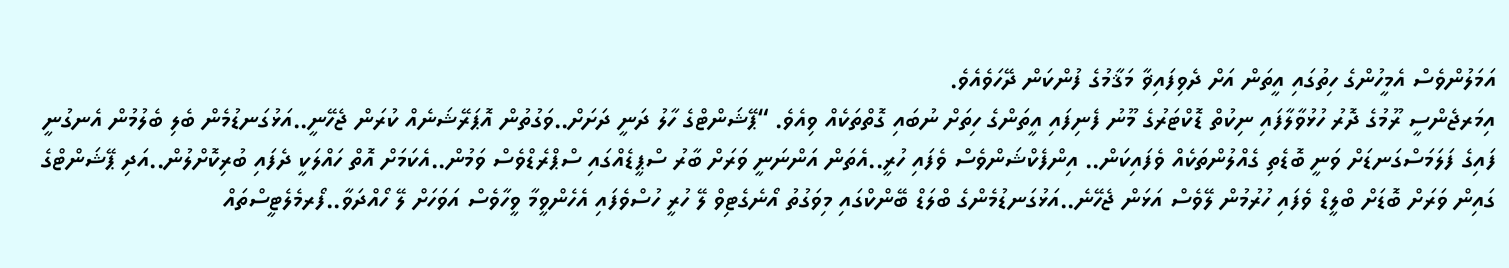އަމަލުންވެސް އެމީހުންގެ ހިތުގައި އީތަން އަށް ދެވިފައިޥާ މަޤާމުގެ ފުންކަން ދޭހަވެއެވެ.
އިމަރޖެންސީ ރޫމުގެ ދޮރު ހުޅުވާލާފައި ނިކުތް ޑޮކްޓަރުގެ މޫނު ފެނިފައި އީތަންގެ ހިތަށް ނުބައި ގޮތްތަކެއް ވިއެވެ. “ޕޭޝަންޓްގެ ހާލު ދަނީ ދަށަށް..ވަގުތުން އޮޕަރޭޝަނެއް ކުރަން ޖެހޭނީ..އަޅުގަނޑުމެން ބެލި ބެލުމުން އެނގުނީ ފައިގެ ފަލަމަސްގަނޑަށް ވަނީ ބޮޑެތި ގެއްލުންތަކެއް ވެފައިކަން.. އިންފެކްޝަންވެސް ވެފައި ހުރީ..އެތަން އަންނަނީ ވަރަށް ބާރު ސްޕީޑެއްގައި ސްޕްރެޑްވެސް ވަމުން..އެކަމަށް އޮތް ހައްލަކީ ދެފައި ބުރިކޮށްލުން..އަދި ޕޭޝަންޓްގެ ގައިން ވަރަށް ބޮޑަށް ބްލީޑް ވެފައި ހުރުމުން ލޭވެސް އަޅަން ޖެހޭނެ..އަޅުގަނޑުމެންގެ ބްލަޑް ބޭންކްގައި މިވަގުތު އޯނެގެޓިވް ލޭ ހުރީ ހުސްވެފައި އެހެންވީމާ ވީހާވެސް އަވަހަށް ލޭ ހޯއްދަވާ..ފޯރމެލެޓީސްތައް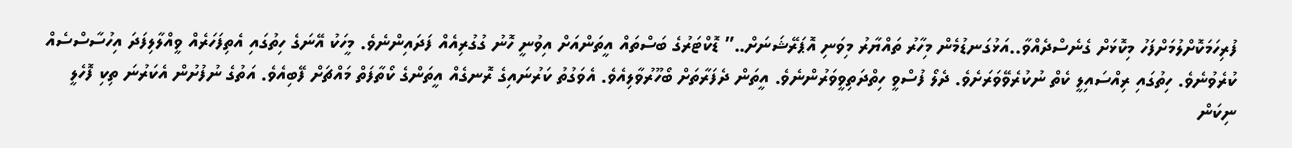ފުރިހަމަކޮށްލުމަށްފަހު މިކޮޅަށް ގެނެސްދެއްވާ..އަޅުގަނޑުމެން މިހާރު ތައްޔާރު މިވަނި އޮޕަރޭޝަނަށް..” ޑޮކްޓަރުގެ ބަސްތައް އީތަންއަށް އިވުނީ ހޮނު ގުގުރިއެއް ފަދައިންނެވެ. މީހަކު އޭނަގެ ހިތުގައި އެތިފަހަރެއް ވީއްލާލިފަދަ އިހުސާސްސެއް ކުރެވުނެވެ. ހިތުގައި ރިއްސައިލީ ކެތް ނުކުރެވޭވަރަށެވެ. ދެލޯ ފުސްވީ ހިތްދަތިވީވަރުންނެވެ. އީތަން ދެފަރާތަށް ބޯހޫރުވާލިއެވެ. އެވަގުތު ކަރުނައިގެ ރޮނގެއް އީތަންގެ ކޯތާފަތް މައްޗަށް ފޭބިއެވެ. އަތުގެ ނުފުށުން އެކަރުނަ ތިކި ފޮހެލީ ނިކަން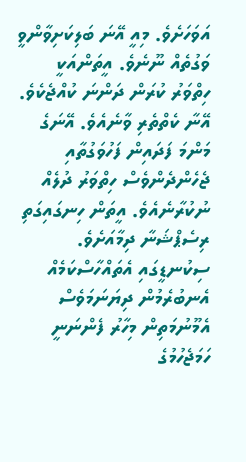އަވަހަށެވެ. މިއީ އޭނަ ބަލިކަށިވާންވީ ވަގުތެއް ނޫނެވެ. އީތަންއަކީ ހިތްވަރު ކުރަން ދަންނަ ކުއްޖެކެވެ. އޭނާ ކެތްތެރި ވާނެއެވެ. އޭނަގެ މަންމަ ފަދައިން ފަހުވަގުތާއި ޖެހެންދެންވެސް ހިތްވަރު ދުލެއް ނުކުރާނެއެވެ. އީތަން ހިނގައިގަތި ރިސެޕްޝަނާ ދިމާއަށެވެ. ސިކުނޑީގައި އެތައްހާސްކަމެއް އެނބުރެމުން ދިޔަނަމަވެސް އެމޫނުމަތިން މިހާރު ފެންނަނީ ހަމަޖެހުމުގެ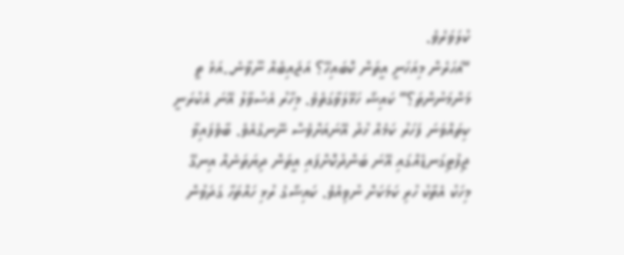ކުލަވަރެވެ.
“އަހަރެން މިއަހަނީ އީތަން ކޮބައިހޭ؟ އަޖައިބެއް ނޫވާނެ..އަޅެ ތީ މަންމަނުންތަ؟” ކައިޝާ ހަޅޭލަވާގަތެވެ. މިހާރު އެސުވާލު އޭނަ އެކުރަނީ ކިތައްވަނަ ފަހަރު ކަމެއް ޚުދު އޭނައަށްވެސް ނޭނގެއެވެ. ބާވެފައިވާ ޖިފުޓިގަނޑެއްގައި އޭނަ ބަންދުކޮށްފައި އީތަން ދިޔަތަނެއް އިނގޭ މިހަކު އެތާކު ހުރި ކަމަކަށް ނުވިއެވެ. ކައިޝާގެ ރުޅި ހައްތަހާ ގަދަވުން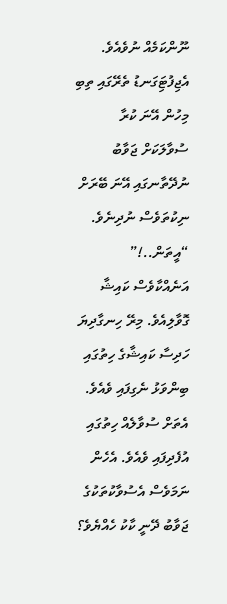ނޫންކަމެއް ނުވެއެވެ. އެޖިފުޓިަގަނޑު ތެރޭގައި ތިބި މިހުން އޭނަ ކުރާ ސުވާލަކަށް ޖަވާބު ނުދޭތާނގައި އޭނަ ބޭރަށް ނިކުތަވެސް ނުދިނެވެ. “އީތަން..!” އަނެއްކާވެސް ކައިޝާ ގޮވާލިއެވެ. މިރޭ ހިނގާދިޔަ ހަދިސާ ކައިޝާގެ ހިތުގައި ބިންވަޅު ނެގިފައި ވެއެވެ. އެތަށް ސުވާލެއް ހިތުގައި އުފެދިފައި ވެއެވެ. އެހެން ނަމަވެސް އެސުވާކުތަކުގެ ޖަވާބު ދޭނީ ކާކު ހެއްޔެވެ؟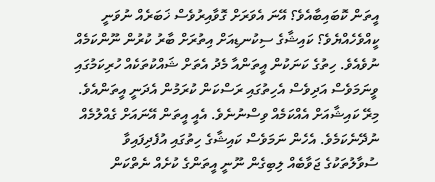އީތަން ކޮބައިބާއެވެ؟ އޭނަ އެވަރަށް ގޮވާއިރުވެސް ޚަބަރެއް ނުވަނީ ކީއްވެހެއްޔެވެ؟ ކައިޝާގެ ސިކުނޑިއަށް އިތުރަށް ބާރު ކުރުން ނޫންކަމެއް ނުވެއެވެ. ހިތުގެ ކަނަކުން އީތަންއާ މެދު އެތަށް ޝައްކުތަކެއް ހުރިކަމުގައި ވީނަމަވެސް އަދިވެސް އެހިތުގައި ރަސްކަން ކުރަމުން އެދަނީ އީތަންއެވެ. މިރޭ ކައިޝާއަށް އެއްކަމެއް ވިސްނުނެވެ. އެއީ އީތަން އޭނައަށް ގެއްލުމެއް ނުދޭނެކަމެވެ. އެހެން ނަމަވެސް ކައިޝާގެ ހިތުގައި އުފެދިފައިވާ ސުވާލުތަކުގެ ޖަވާބެއް ލިބިގެން ނޫނީ އީތަންގެ ކުށެއް ނެތްކަން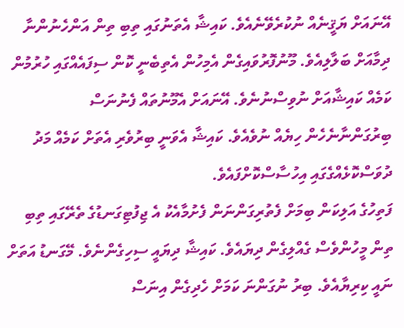އޭނައަށް ޔަޤީނެއް ނުކުރެވޭނެއެވެ. ކައިޝާ އެތަނުގައި ތިބި ތިން އަންހެނުންނާ ދިމާއަށް ބަލާލިއެވެ. މޫނުފޮރުވައިގެން އެމިހުން އެތިބެނީ ކޮން ސިފައެއްގައި ހުރުމުން ކަމެއް ކައިޝާއަށް ނުވިސްނުނެވެ. އޭނައަށް އެމޫނުތައް ފެނުނަސް ބިރުގަންނާނެހެން ހިޔެއް ނުވެއެވެ. ކައިޝާ އެވަނީ ބިރުވެރި އެތަށް ކަމެއް މަދު ދުވަސްކޮޅެއްގެގައި އިހުސާސްކޮށްފައެވެ.
ފަތިހުގެ އަލިކަން ބިމަށް ފެތުރިގަންނަން ފެށުމާއެކު އެ ޖިފުޓިގަނޑުގެ ތެރޭގައި ތިބި ތިން މީހުންވެސް ގެއްލިގެން ދިޔައެވެ. ކައިޝާ ދިޔައީ ސިހިގެންނެވެ. މޭގަނޑު އަތަށް ނައީ ކިރިޔާއެވެ. ބިރު ނުގަންނަ ކަމަށް ހެދިގެން އިނަސް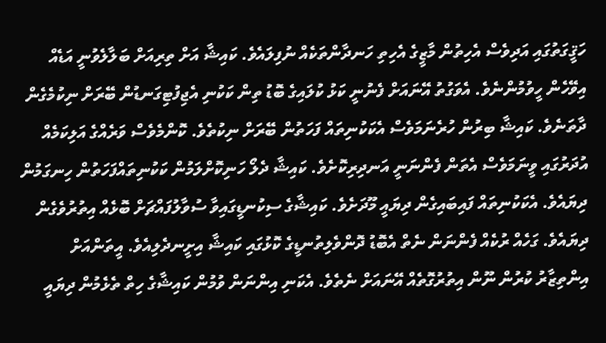ހަޤީގަތުގައި އަދިވެސް އެހިތުން މާޒީގެ އެހިތި ހަނދާންތަކެއް ނުފިލައެވެ. ކައިޝާ އަށް ތިރިއަށް ބަލާލެވުނީ އަޑެއް އިވޭހެން ހީވުމުންނެވެ. އެވަގުތު އޭނައަށް ފެނުނީ ކަޅު ކުލައިގެ ބޮޑު ތިން ކަކުނި އެޖިފުޓިގަނޑުން ބޭރަށް ނިކުމެގެން ދާތަނެވެ. ކައިޝާ ބިރުން ހުރެނަމަވެސް އެކަކުނިތައް ފަހަތުން ބޭރަށް ނިކުތެވެ. ކޮންމެވެސް ވަރެއްގެ އަލިކަމެއް އުދަރުގައި ވީނަމަވެސް އެތަން ފެންނަނީ އަނދިރިކޮށެވެ. ކައިޝާ ދެލޯ ހަނިކޮށްލަމުން ކަކުނިތައްފަހަތުން ހިނގަމުން ދިޔައެވެ. އެކަކުނިތައް ފައިބައިގެން ދިޔައީ މޫދަށެވެ. ކައިޝާގެ ސިކުނޑީގައިވާ ސުވާލުފައްޗަށް ބޮޅެއް އިތުރުވެގެން ދިޔައެވެ. ގަހެއް ރުކެއް ފެންނަން ނެތް އެބޮޑު ދޮންވެލިތުނޑީގެ ކޮޅުގައި ކައިޝާ އިށީނދެލިއެވެ. އީތަންއަށް އިންތިޒާރު ކުރުން ނޫން އިތުރުގޮތެއް އޭނައަށް ނެތެވެ. އެކަނި އިންނަން ވުމުން ކައިޝާގެ ހިތް ތެޅެމުން ދިޔައީ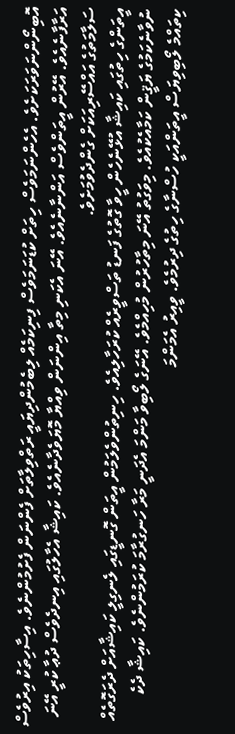އޮބިނޯންނަވަރަކަށެވެ. އެހެންނަމަވެސް ހިތަށް ކުޑަނަމަވެސް ފިނިކަމެއް ލިބެމުންދިޔައީ ރަތްވިލާތަށް ފެންނަން ފެށުމުންނެވެ. އިސާހިތަކު އިރުވެސް އަރާފާނެއެވެ. އޭރުން އީތަންވެސް އަންނާނެއެވެ. އޭނަ އެކަނި މިތާ އިންނަން ވިއްޔާ މޮޔަވެދާނެއެވެ. ކައިޝާ އެހާލުގައި އިނދެވެސް ދުޢާ ކުރީ އޭނަ ސަލާމަތުގެ އައްސޭރިއަކަށް ގެންދެވުމަށެވެ.
އީތަންގެ ހިތުގައި ކައިޝާ އުޅޭނެހެން ހީވާ ގޮތުގެ ފަނޑު ތަސްވީރެއް ކުރަހާލިއެވެ. ހިނިތުންވެލަމުން އީތަން ގޮނޑީގައި ލެނގިލީ ކައިޝާއަށް ދެރަގޮތެއް ނުވާނެކަމުގެ ޔަޤީން ކަމާއެކުއެވެ. މިވަގުތު އޭނަ މިތާހުރުން މުހިއްމެވެ. އޭނަގެ ލޯބިވާ މަންމަ އެދަނީ މަރާ ހަނގުރާމަ ކުރަމުންނެވެ. ކައިޝާ ދެކެ ކިތައްމެ ލޯބިވިޔަސް އީތަންއަކީ ހުސްނާގެ ހިތުގެ ދިރުމެވެ. ވީއިރު އެމަންމަ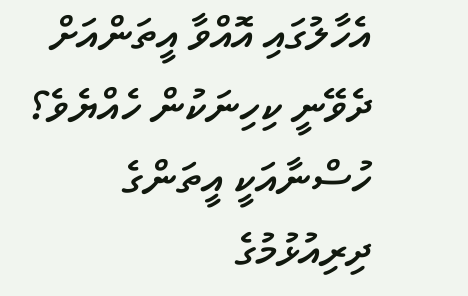އެހާލުގައި އޮއްވާ އީތަންއަށް ދެވޭނީ ކިހިނަކުން ހެއްޔެވެ؟ ހުސްނާއަކީ އީތަންގެ ދިރިއުޅުމުގެ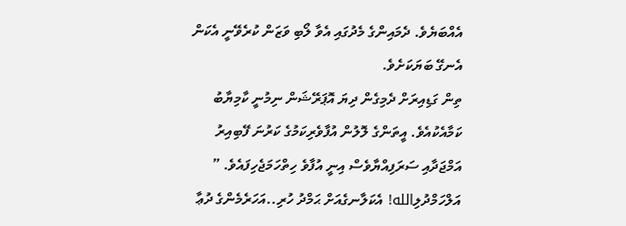އެއްބަޔެވެ. ދެމައިންގެ މެދުގައި އެވާ ލޯބި ވަޒަން ކުރެވޭނީ އެކަން އެނގޭ ބަޔަކަށެވެ.
ތިން ގަޑިއިރަށް ދެމިގެން ދިޔަ އޮޕަރޭޝަން ނިމުނީ ކާމިޔާބު ކަމާއެކުއެވެ. އީތަންގެ ލޮލުން އުފާވެރިކަމުގެ ކަރުނަ ފޭބިއިރު އަމްޖަދާއި ސަރަފިއްޔާވެސް އިނީ އުފާވެ ހިތްހަމަޖެހިފައެވެ. ” އަލްހަމްދުލިالله! އެކަލާނގެއަށް ޙަމްދު ހުރި..އަހަރެމެންގެ ދުޢާ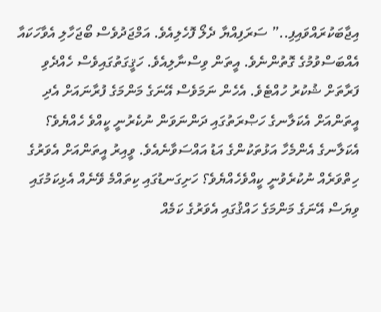އިޖާބަކުރައްވައިފި..” ސަރަފިއްޔާ ދެލޯ ފޮހެލިއެވެ. އަމްޖަދުވެސް ބޯޖަހާލި އެވާހަކައާ އެއްބަސްވުމުގެ ގޮތުންނެވެ. އީތަން ވިސްނާލިއެވެ. ހަޤީގަތުގައިވެސް ހެއްދެވި ފަރާތަށް ޝުކުރު ހުއްޓެވެ. އެހެން ނަމަވެސް އޭނަގެ މަންމަގެ ފުރާނައަށް އެދި އީތަންއަށް އެކަލާނގެ ހަޞްރަތުގައި ދަންނަވަން ނުކެރުނީ ކީއްވެ ހެއްޔެވެ؟ އެކަލާނގެ އެންމެހާ އަޅުތަކުންގެ އަޑު އައްސަވާނެއެވެ. ވީއިރު އީތަންއަށް އެވަރުގެ ހިތްވަރެއް ނުކުރެވުނީ ކީއްވެހެއްޔެވެ؟ ހަށިގަނޑުގައި ކިތައްމެ ވޭނެއް އެޅިކަމުގައި ވިޔަސް އޭނަގެ މަންމަގެ ހައްޤުގައި އެވަރުގެ ކަމެއް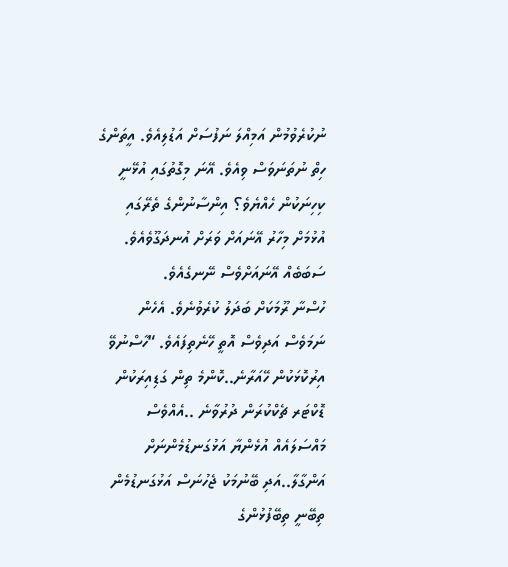ނުކުރެވުމުން އަމިއްލަ ނަފުސަށް އަޑުލިއެވެ. އީތަންގެ ހިތް ނުތަނަވަސް ވިއެވެ. އޭނަ މިގޮތުގައި އުޅޭނީ ކިހިނަކުން ހެއްޔެވެ؟ އިންސާނުންގެ ތެރޭގައި އުޅުމަށް މިހާރު އޭނައަށް ވަރަށް އުނދަގޫވެއެވެ. ސަބަބެއް އޭނައަށްވެސް ނޭނގެއެވެ.
ހުސްނާ ރޫމަކަށް ބަދަލު ކުރެވުނެވެ. އެހެން ނަމަވެސް އަދިވެސް އޮތީ ހޭނެތިފައެވެ. “ހާސްނުވޭ އިރުކޮޅަކުން ހޭއަރާނެ..ކޮންމެ ތިން ގަޑިއިރަކުން ޑޮކްޓަރ ޗެކްކުރަން ދުރުވާނެ ..އެއްވެސް މައްސަލައެއް އުޅެންޔާ އަޅުގަނޑުމެންނަށް އަންގާލާ..އަދި ބޭނުމަކު ޖެހުނަސް އަޅުގަނޑުމެން ތިބޭނީ ތިބޭފުޅުންގެ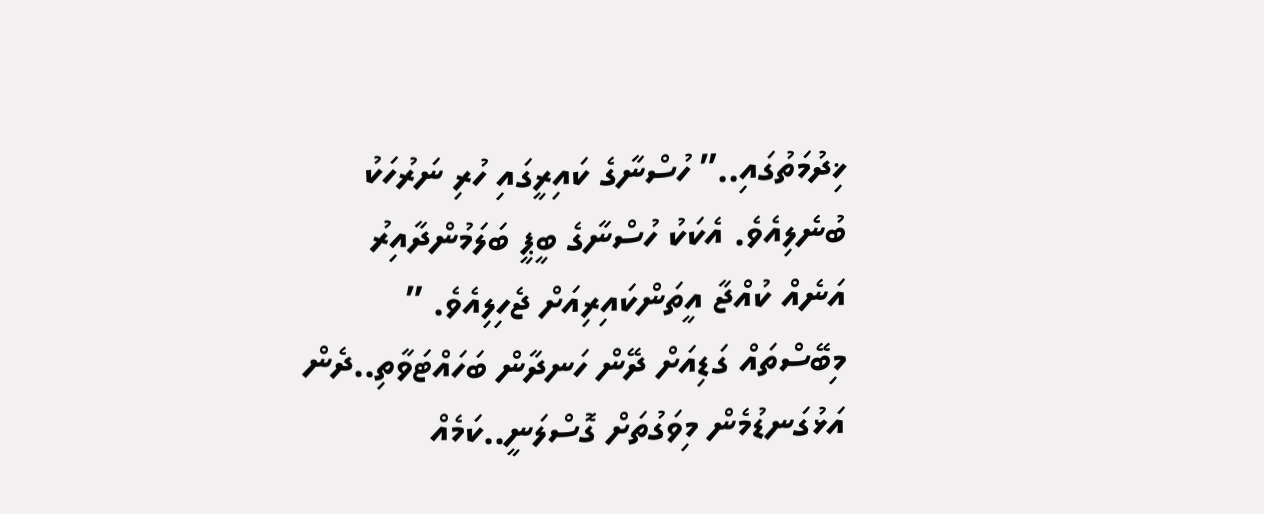ޚިދުމަތުގައި..” ހުސްނާގެ ކައިރީގައި ހުރި ނަރުހަކު ބުނެލިއެވެ. އެކަކު ހުސްނާގެ ބީޕީ ބަލަމުންދާއިރު އަނެއް ކުއްޖާ އީތަންކައިރިއަށް ޖެހިލިއެވެ. ” މިބޭސްތައް ގަޑިއަށް ދޭން ހަނދާން ބަހައްޓަވާތި..ދެން އަޅުގަނޑުމެން މިވަގުތަށް ގޮސްލަނީ..ކަމެއް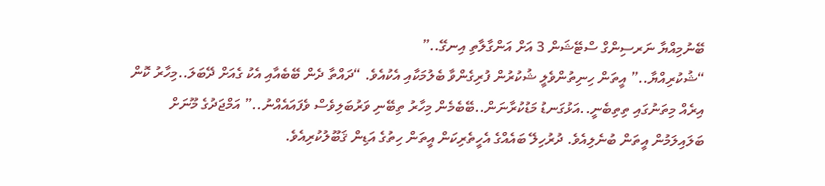ބޭނުމިއްޔާ ނަރސިންގް ސްޓޭޝަން 3 އަށް އަންގާލާތި އިނގޭ..”
“ޝުކުރިއްޔާ..” އީތަން ހިނިތުންވެލީ ޝުކުރުން ފުރިގެންވާ ބެލުމަކާއި އެކުއެވެ. “ދައްތާ ދެން ބޭބެއާއި އެކު ގެއަށް ދޭބަލަ..މިހާރު ކޮން އިރެއް މިތަނުގައި ތިތިބެނީ..އަޅުގަނޑު މަޑުކުރާނަން..ބޭބެމެން މިހާރު ތިބޭނި ވަރުބަލިވެސް ވެފައައެއްނު..” އަމްޖަދުގެ މޫނަށް ބަލައިލަމުން އީތަން ބުނެލިއެވެ. ދުރުހިލޭ ބައެއްގެ އެހީތެރިކަން އީތަން ހިތުގެ އަޑިން ޤަބޫލުކުރިއެވެ.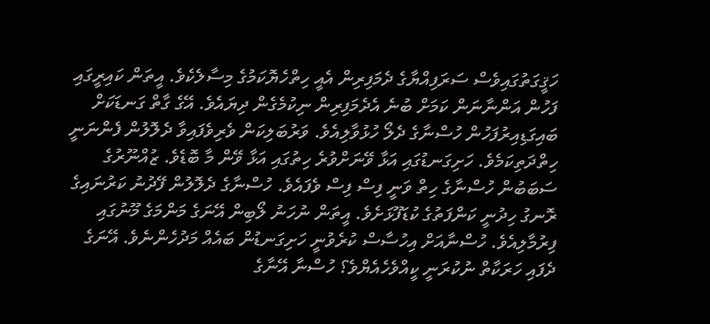ހަޤީގަތުގައިވެސް ސަރަފިއްޔާގެ ދެމަފިރިން އެއީ ހިތްހެޔޮކަމުގެ މިސާލެކެވެ. އީތަން ކައިރީގައި ފަހުން އަންނާނަން ކަމަށް ބުނެ އެދެމަފިރިން ނިކުމެގެން ދިޔައެވެ. އޭގެ ގާތް ގަނޑަކަށް ބައިގަޑިއިރުފަހުން ހުސްނާގެ ދެލޯ ހުޅުވާލިއެވެ. ވަރުބަލިކަން ވެރިވެފައިވާ ދެލޮލުން ފެންނަނީ ހިތްދަތިކަމެވެ. ހަށިގަނޑުގައި އަޅާ ވޭނަށްވުރެ ހިތުގައި އަޅާ ވޭން މާ ބޮޑެވެ. ޒުއްނޫރުގެ ސަބަބުން ހުސްނާގެ ހިތް ވަނީ ފިސް ފިސް ވެފައެވެ. ހުސްނާގެ ދެލޮލުން ފޭދުނު ކަރުނައިގެ ރޮނގު ހިދުނީ ކަންފަތުގެ ކުޑަފޫޅަށެވެ. އީތަން ނުހަނު ލޯބިން އޭނަގެ މަންމަގެ މޫނުގައި ފިރުމާލިއެވެ. ހުސްނާއަށް އިހުސާސް ކުރެވުނީ ހަށިގަނޑުން ބައެއް މަދުހެންނެވެ. އޭނަގެ ދެފައި ހަރަކާތް ނުކުރަނީ ކީއްވެހެއެޔްވެ؟ ހުސްނާ އޭނާގެ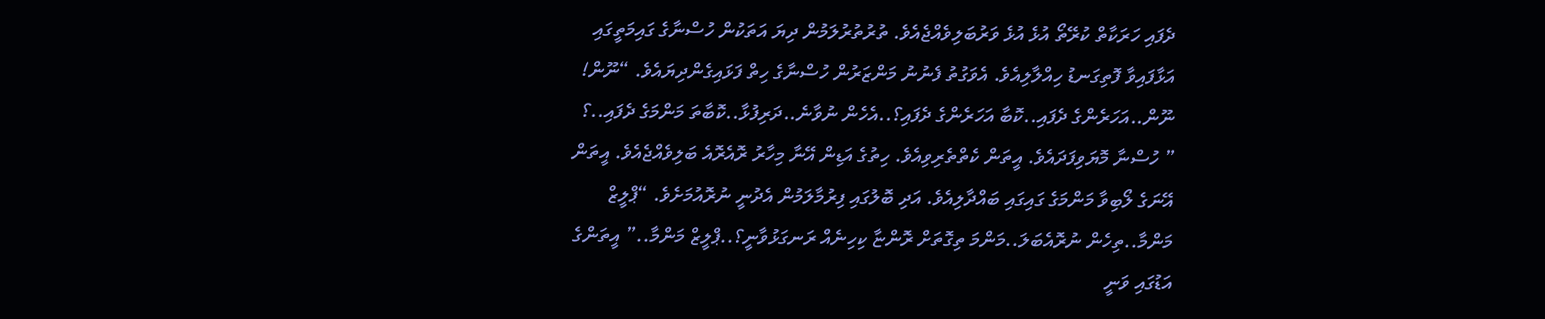ދެފައި ހަރަކާތް ކުރޭތޯ އުޅެ އުޅެ ވަރުބަލިވެއްޖެއެވެ. ތުރުތުރުލަމުން ދިޔަ އަތަކުން ހުސްނާގެ ގައިމަތީގައި އަޅާފައިވާ ފޮތިގަނޑު ހިއްލާލިއެވެ. އެވަގުތު ފެނުނު މަންޒަރުން ހުސްނާގެ ހިތް ފަޅައިގެންދިޔައެވެ. “ނޫން! ނޫން..އަހަރެންގެ ދެފައި..ކޮބާ އަހަރެންގެ ދެފައި؟..އެހެން ނުވާނެ..ދަރިފުޅާ..ކޮބާތަ މަންމަގެ ދެފައި..؟
” ހުސްނާ މޮޔަވިފަދައެވެ. އީތަން ކެތްތެރިވިއެވެ. ހިތުގެ އަޑިން އޭނާ މިހާރު ރޮއެރޮއެ ބަލިވެއްޖެއެވެ. އީތަން އޭނަގެ ލޯބިވާ މަންމަގެ ގައިގައި ބައްދާލިއެވެ. އަދި ބޮލުގައި ފިރުމާލަމުން އެދުނީ ނުރޮއުމަށެވެ. “ޕްލީޒް މަންމާ..ތިހެން ނުރޮއެބަލަ..މަންމަ ތިގޮތަށް ރޮންޏާ ކިހިނެއް ރަނގަޅުވާނީ؟..ޕްލީޒް މަންމާ..” އީތަންގެ އަޑުގައި ވަނީ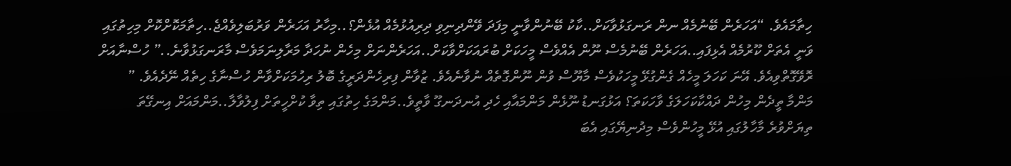ހިތާމައެވެ. “އަހަރެން ބޭނުމެއް ނން ރަނގަޅުވާކަށް..ކާކު ބޭނުންވާނީ މިފަދަ ވޭންދިނިވި ދިރިއުޅުމެއް އުޅެން؟..މިހާރު އަހަރެން ވަރުބަލިވެއްޖެ..ހިތާމަކޮށްކޮށް މިހިތުގައި ވަނީ އެތަށް ކޫރުމެއް އެޅިފައި..އަހަރެން ބޭނުމެސް ނޫން އެއްވެސް މީހަކަށް ބުރައަކަށްވާކަށް..އަހަރެންނަށް މިހެން ނުހަދާ މަރާލިނަމަވެސް މާރަނގަޅުވާނެ..” ހުސްނާއަށް ރޮވޭގޮތްވިއެވެ. އޭނަ ކަހަލަ މީހެއް ގެންގުޅޭ މީހަކުވެސް މާޔޫސް ވުން ނޫންގޮތެއް ނުވާނެއެވެ. ޒުވާން ފިރިހެންދަރީގެ ބޮލު ރިހުމަކަށްވާން ހުސްނާގެ ހިތެއް ނޭދެއެވެ. ” މަންމާ ތީދެން މިހުން ދައްކާކަހަލަގެ ވާހަކަތަ؟ އަޅުގަނޑު ނޫޅެން މަންމައާއި ހެދި އުނދަނގޫ ވާތީވެ..މަންމަގެ ހިތުގައި ތިވާ ކުށްހީތަށް ފިލުވާލާ..މަންމައަށް އިނގޭތަ ތިޔަށްވުރެ މާހާލުގައި އުޅޭ މީހުންވެސް މިދުނިޔޭގައި އެބަ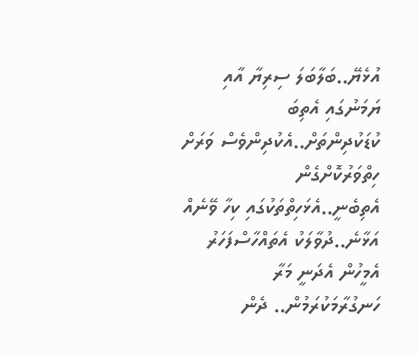އުޅެޔޭ..ބަލާބަލަ ސިރިޔާ އާއި ޔަމަނުގައި އެތިބަ ކުޑަކުދިންތަށް..އެކުދިންވެސް ވަރަށް ހިތްވަރުކޮށްގެން އެތިބެނީ..އެޅަހިތްތަކުގައި ކިހާ ވޭނެއް އަޅާނެ..ދުވާލަކު އެތައްހާސްފަހަރު އެމީހުން އެދަނީ މަރާ ހަނގުރާމަކުރަމުން.. ދެން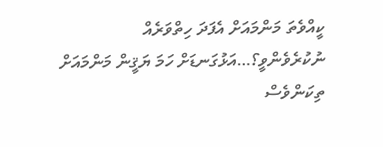ކީއްވެތަ މަންމައަށް އެފަދަ ހިތްވަރެއް ނުކުރެވެންވީ؟…އަޅުގަނޑަށް ހަމަ ޔަޤީން މަންމައަށް ތިކަންވެސް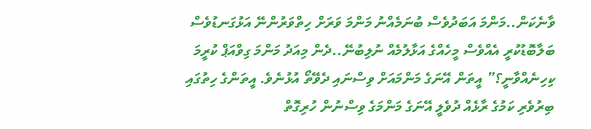ވާނެކަން..މަންމަ އަބަދުވެސް ބުނަމެއްނު މަންމަ ވަރަށް ހިތްވަރުންނޭ އަޅުގަނޑުވެސް ބަލާބޮޑުކުރީ އެއްވެސް މީހެއްގެ އަޅާލުމެއް ނުލިބުނޭ..ދެން މިއަދު މަންމަ ގިވްއަޕް ކުރީމަ ކިހިނެއްވާނީ؟” އީތަން އޭނަގެ މަންމައަށް ވިސްނައި ދެވޭތޯ އުޅުނެވެ. އީތަންގެ ހިތުގައި ބިރުވެރި ކަމުގެ ރާޅެއް ދުވެލީ އޭނަގެ މަންމަގެ ވިސްނުން ހުރިގޮތް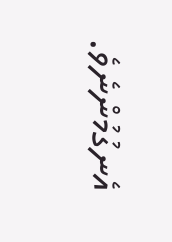އެނގުމުންނެވެ.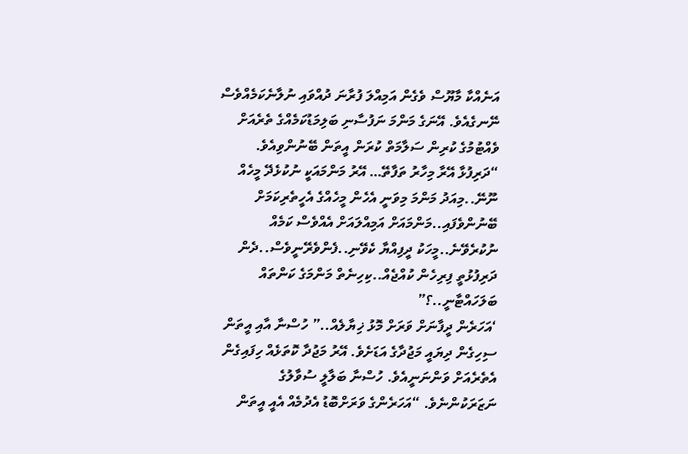އަނެއްކާ މާޔޫސް ވެގެން އަމިއްލަ ފުރާނަ ދުއްވައި ނުލާނެކަމެއްވެސް ނޭނގެއެވެ. އޭނަގެ މަންމަ ނަފުސާނި ބަލިމަޑުކަމެއްގެ ތެރެއަށް ވެއްޓުމުގެ ކުރިން ސަލާމަތް ކުރަން އީތަން ބޭނުންވިއެވެ. “ދަރިފުޅާ އޭރާ މިހާރު ތަފާތޭ… އޭރު މަންމައަކީ ނުކުޅެދޭ މީހެއް ނޫނޭ..މިއަދު މަންމަ މިވަނީ އެހެން މީހެއްގެ އެހީތެރިކަމަށް ބޭނުންވެފައި..މަންމައަށް އަމިއްލައަށް އެއްވެސް ކަމެއް ނުކުރެވޭނެ..މީހަކު ދީފިއްޔާ ކެވޭނި..ފެންވެރޭނީވެސް..ދެން ދަރިފުޅުތީ ފިރިހެން ކުއްޖެއް..ކިހިނެތް މަންމަގެ ކަންތައް ބަލަހައްޓާނީ..؟”
‘އަހަރެން ދީފާނަށް ވަރަށް މޮޅު ޚިޔާލެއް..” ހުސްނާ އާއި އީތަން ސިހިގެން ދިޔައީ މަޖުދާގެ އަޑަށެވެ. އޭރު މަޖުދާ ކޮތަޅެއް ހިފައިގެން އެތެރެއަށް ވަންނަނީއެވެ. ހުސްނާ ބަލާލީ ސުވާލުގެ ނަޒަރަކުންނެވެ. “އަހަރެންގެ ވަރަށްބޮޑު އެދުމެއް އެއީ އީތަން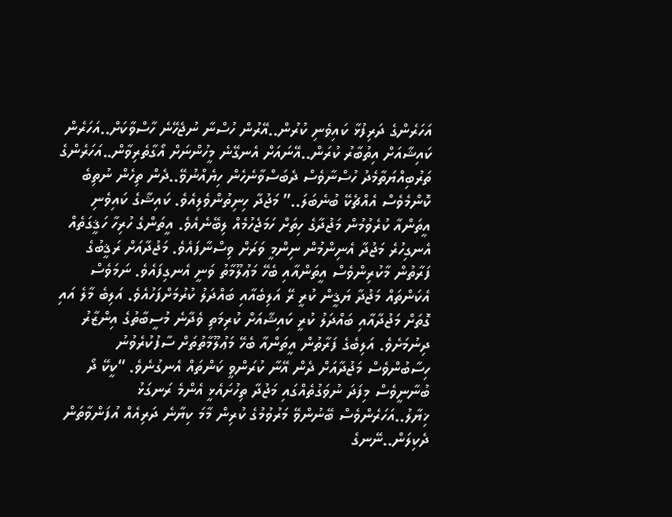އަހަރެންގެ ދަރިފުޅާ ކައިވެނި ކުރުން..އޭރުން ހުސްނާ ނުޖެހޭނެ ހާސްވާކަށް..އަހަރެން ކައިޝާއަށް އިތުބާރު ކުރަން..އޭނައަށް އެނގޭނެ މީހުންނަށް އޯގާތެރިވާން..އަހަރެންގެ ތަރުބިއްޔަތާމެދު ހުސްނާވެސް ދެބަސްވާނެހެން ހިޔެއްނުވޭ..ދެން ތިހެން ނުތިބެ ކޮންމެވެސް އެއްޗެކޭ ބުނެބަލަ..” މަޖުދާ ހިނިތުންވެލިއެވެ. ކައިޝާގެ ކައިވެނި އީތަންއާ ކުރެވުމުން މަޖުދާގެ ހިތަށް ހަމަޖެހުމެއް ލިބޭނެއެވެ. އީތަންގެ ހުރިހާ ހަޤީގަތެއް އެނގިހުރެ މަޖުދާ އެނިންމުން ނިންމީ ވަރަށް ވިސްނާފައެވެ. މަޖުދާއަށް ރަޤީބުގެ ފަރާތުން މާކުރިންވެސް އީތަންއާއި ބެހޭ މަޢުލޫމާތު ވަނީ އެނގިފައެވެ. ނަމަވެސް އެކަންތައް މަޖުދާ ޔަޤީން ކުރީ ރޭ އަލިބެއާއި ބައްދަލު ކުރުމަށްފަހުއެވެ. އަލިބެ މާލެ އައި ގޮތަށް މަޖުދާއާއި ބައްދަލު ކުރީ ކައިޝާއަށް ކުރިމަތި ވެދާނެ މުސީބާތުގެ އިންޒާރު ދިނުމަށެވެ. އަލިބެގެ ފަރާތުން އީތަންއާ ބެހޭ މަޢުލޫމާތުތަށް ސާފުކުރެވުނު ހިސާބުންވެސް މަޖުދާއަށް ދެން އޭނާ ކުރަންވީ ކަންތައް އެނގުނެވެ. “ކީކޭ ދޯ ބުނާނީވެސް މިފަދަ ނުވަގުތެއްގައި މަޖުދާ ތިހުށައެޅީ އެންމެ ރަނގަޅު ޚިޔާލު..އަހަރެންވެސް ބޭނުންވޭ މަރުވުމުގެ ކުރިން މާމަ ކިޔާނެ ދަރިއެއް އުފަންވާތަން ދެކިލަން..ނޭނގެ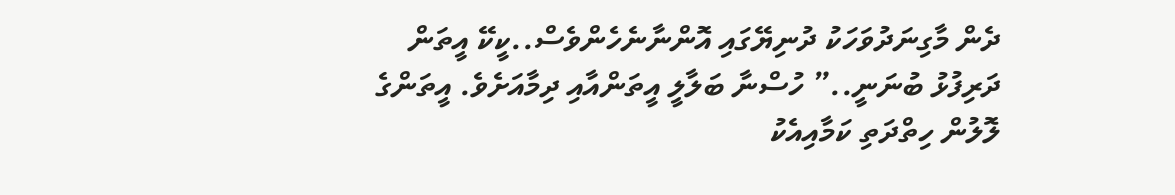ދެން މާގިނަދުވަހަކު ދުނިޔޭގައި އޮންނާނެހެންވެސް..ކީކޭ އީތަން ދަރިފުޅު ބުނަނީ..” ހުސްނާ ބަލާލީ އީތަންއާއި ދިމާއަށެވެ. އީތަންގެ ލޮލުން ހިތްދަތި ކަމާއިއެކު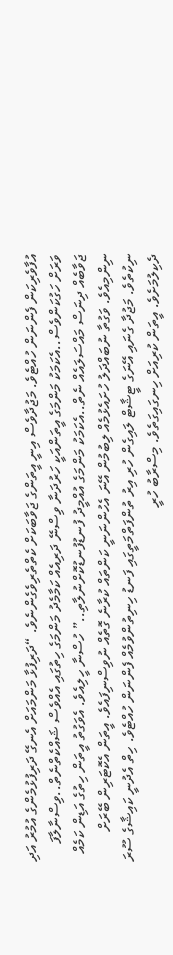އުފާވެރިކަން ފެންނަން ހުއްޓެވެ. މަޖުދާވެސް އިނީ އީތަންގެ ޖަވާބަކަށް ކެތްތެރިވެގެންނެވެ. “ދަރިފުޅާ މަންމައަށް އެނގޭ ދަރިފުޅުމެންގެ އުމުރު އަދި ވަރަށް ހަގުކަންވެސް..އެކަމަކު މަންމަގެ އީތަންއަކީ ހަރުދަނާ ވިސްނޭ ދަރިއެއް ކަމާމެދު މަންމަގެ ހިތުގައި އެއްވެސް ޝައްކެތްނެތް..ވިސްނާލާފަ ޖަވާބެއް ދިނަސް މައްސަލައެއް ނެތް..އެކަމަކު މަންމަގެ އުއްމީދު ފުނޑުފުނޑުކޮށްނުލާތި..” ހުސްނާ ހީލިއެވެ. އެވަގުތު އީތަން ހިތުގެ އަޑިން ކަމެއް ނިންމިއެވެ. ވަގުތާ ނުބައްދަލު ހުށައެޅުމެއް ލިބުމުން އޭނަ އެހުންނަނީ ކަންތައް ކުރާނެ ގޮތެއް ނުވިސްނިފައެވެ. އީތަން އެކޮޓަރިން ބޭރަށް ނިކުތެވެ. މަޖުދާ ގެނައި އޭނަގެ ޓީޝާޓް ލައިގެން ހުރި އިރު ތުންފަތްމަތީގައި ފަނޑު ހިނިތުންވުމެއް ފެންނަން ހުއްޓެވެ. ހިތް އެދުނީ ކައިޝާގެ ސޫރަ ދެކިލުމަށެވެ. އީތަން ކުރިއަށް ހިނގައިގަތެވެ. މިސްރާބު ހުރީ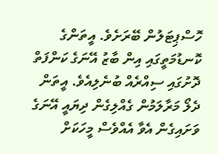ހޮސްޕިޓަލުން ބޭރަށެވެ. އީތަންގެ ކޮނޑުމަތީގައި އިން ބާޒު އޭނަގެ ކަންފަތް ދޮށުގައި ސިއްރެއް ބުނެލިއެވެ. އީތަން ދެލޯ މަރާލަމުން ގެއްލިގެން ދިޔައީ އޭނަގެ ވަށައިގެން އެވާ އެއްވެސް މީހަކަށް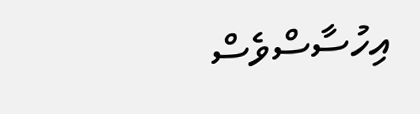އިހުސާސްވެސް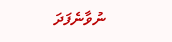ނުވާނެފަދަ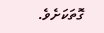ގޮތަކަށެވެ.